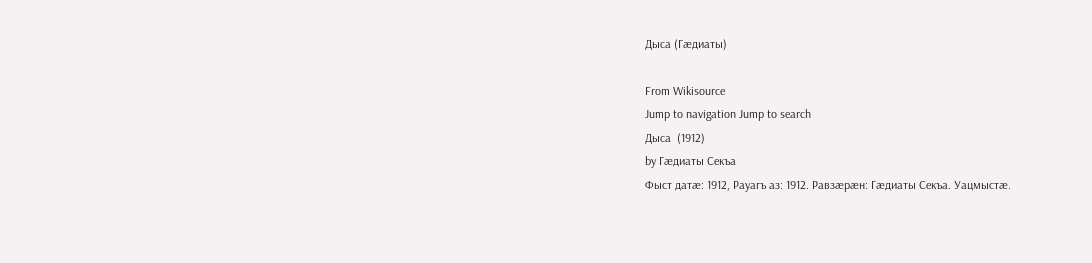Дыса (Гæдиаты)

From Wikisource
Jump to navigation Jump to search
Дыса  (1912)
by Гæдиаты Секъа
Фыст датæ: 1912, Рауагъ аз: 1912. Равзæрæн: Гæдиаты Секъа. Уацмыстæ.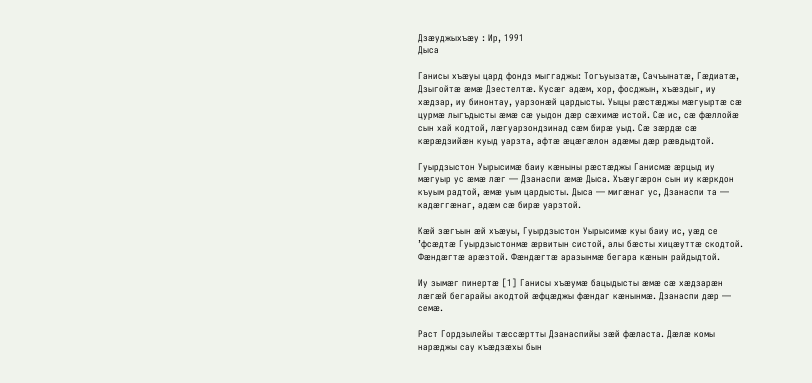Дзæуджыхъæу : Ир, 1991
Дыса

Ганисы хъæуы цард фондз мыггаджы: Тогъуызатæ, Сачъынатæ, Гæдиатæ, Дзыгойтæ æмæ Дзестелтæ. Кусæг адæм, хор, фосджын, хъæздыг, иу хæдзар, иу бинонтау, уарзонæй цардысты. Уыцы рæстæджы мæгуыртæ сæ цурмæ лыгъдысты æмæ сæ уыдон дæр сæхимæ истой. Сæ ис, сæ фæллойæ сын хай кодтой, лæгуарзондзинад сæм бирæ уыд. Сæ зæрдæ сæ кæрæдзийæн куыд уарзта, афтæ æцæгæлон адæмы дæр рæвдыдтой.

Гуырдзыстон Уырысимæ баиу кæныны рæстæджы Ганисмæ æрцыд иу мæгуыр ус æмæ лæг — Дзанаспи æмæ Дыса. Хъæугæрон сын иу кæркдон къуым радтой, æмæ уым цардысты. Дыса — мигæнаг ус, Дзанаспи та — кадæггæнаг, адæм сæ бирæ уарзтой.

Кæй зæгъын æй хъæуы, Гуырдзыстон Уырысимæ куы баиу ис, уæд се ’фсæдтæ Гуырдзыстонмæ æрвитын систой, алы бæсты хицæуттæ скодтой. Фæндæгтæ арæзтой. Фæндæгтæ аразынмæ бегара кæнын райдыдтой.

Иу зымæг пинертæ [1] Ганисы хъæумæ бацыдысты æмæ сæ хæдзарæн лæгæй бегарайы акодтой æфцæджы фæндаг кæнынмæ. Дзанаспи дæр — семæ.

Раст Гордзылейы тæссæртты Дзанаспийы зæй фæласта. Дæлæ комы нарæджы сау къæдзæхы бын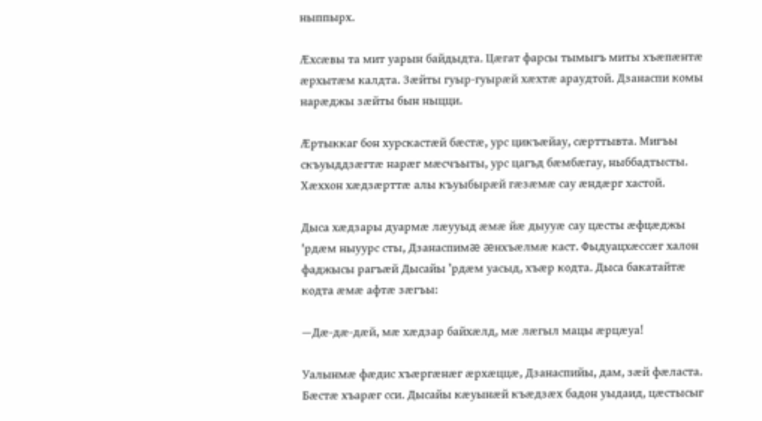ныппырх.

Æхсæвы та мит уарын байдыдта. Цæгат фарсы тымыгъ миты хъæпæнтæ æрхытæм калдта. Зæйты гуыр-гуырæй хæхтæ араудтой. Дзанаспи комы нарæджы зæйты бын ныцци.

Æртыккаг бон хурскастæй бæстæ, урс цикъæйау, сæрттывта. Мигъы скъуыддзæгтæ нарæг мæсчъыты, урс цагъд бæмбæгау, ныббадтысты. Хæххон хæдзæрттæ алы къуыбырæй гæзæмæ сау æндæрг хастой.

Дыса хæдзары дуармæ лæууыд æмæ йæ дыууæ сау цæсты æфцæджы 'рдæм ныуурс сты, Дзанаспимæ æнхъæлмæ каст. Фыдуацхæссæг халон фаджысы рагъæй Дысайы ’рдæм уасыд, хъæр кодта. Дыса бакатайтæ кодта æмæ афтæ зæгъы:

—Дæ-дæ-дæй, мæ хæдзар байхæлд, мæ лæгыл мацы æрцæуа!

Уалынмæ фæдис хъæргæнæг æрхæццæ, Дзанаспийы, дам, зæй фæласта. Бæстæ хъарæг сси. Дысайы кæуынæй къæдзæх бадон уыдаид, цæстысыг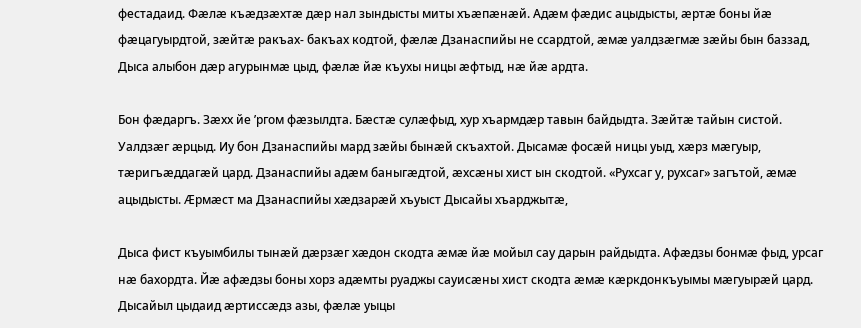фестадаид. Фæлæ къæдзæхтæ дæр нал зындысты миты хъæпæнæй. Адæм фæдис ацыдысты, æртæ боны йæ фæцагуырдтой, зæйтæ ракъах- бакъах кодтой, фæлæ Дзанаспийы не ссардтой, æмæ уалдзæгмæ зæйы бын баззад, Дыса алыбон дæр агурынмæ цыд, фæлæ йæ къухы ницы æфтыд, нæ йæ ардта.

Бон фæдаргъ. Зæхх йе ’ргом фæзылдта. Бæстæ сулæфыд, хур хъармдæр тавын байдыдта. Зæйтæ тайын систой. Уалдзæг æрцыд. Иу бон Дзанаспийы мард зæйы бынæй скъахтой. Дысамæ фосæй ницы уыд, хæрз мæгуыр, тæригъæддагæй цард. Дзанаспийы адæм баныгæдтой, æхсæны хист ын скодтой. «Рухсаг у, рухсаг» загътой, æмæ ацыдысты. Æрмæст ма Дзанаспийы хæдзарæй хъуыст Дысайы хъарджытæ,

Дыса фист къуымбилы тынæй дæрзæг хæдон скодта æмæ йæ мойыл сау дарын райдыдта. Афæдзы бонмæ фыд, урсаг нæ бахордта. Йæ афæдзы боны хорз адæмты руаджы сауисæны хист скодта æмæ кæркдонкъуымы мæгуырæй цард. Дысайыл цыдаид æртиссæдз азы, фæлæ уыцы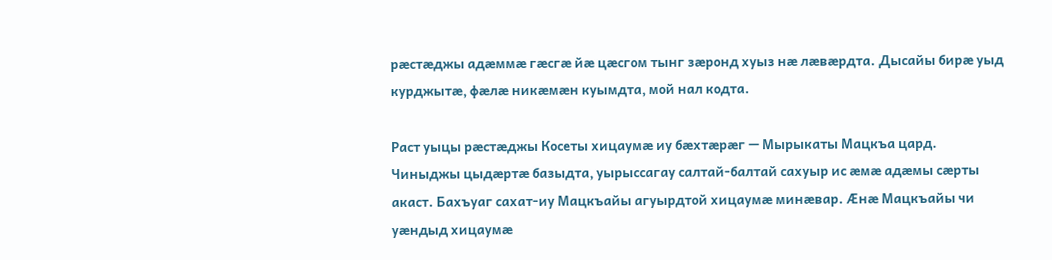рæстæджы адæммæ гæсгæ йæ цæсгом тынг зæронд хуыз нæ лæвæрдта. Дысайы бирæ уыд курджытæ, фæлæ никæмæн куымдта, мой нал кодта.

Раст уыцы рæстæджы Косеты хицаумæ иу бæхтæрæг — Мырыкаты Мацкъа цард. Чиныджы цыдæртæ базыдта, уырыссагау салтай-балтай сахуыр ис æмæ адæмы сæрты акаст. Бахъуаг сахат-иу Мацкъайы агуырдтой хицаумæ минæвар. Æнæ Мацкъайы чи уæндыд хицаумæ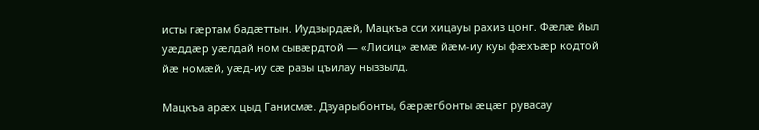исты гæртам бадæттын. Иудзырдæй, Мацкъа сси хицауы рахиз цонг. Фæлæ йыл уæддæр уæлдай ном сывæрдтой — «Лисиц» æмæ йæм-иу куы фæхъæр кодтой йæ номæй, уæд-иу сæ разы цъилау ныззылд.

Мацкъа арæх цыд Ганисмæ. Дзуарыбонты, бæрæгбонты æцæг рувасау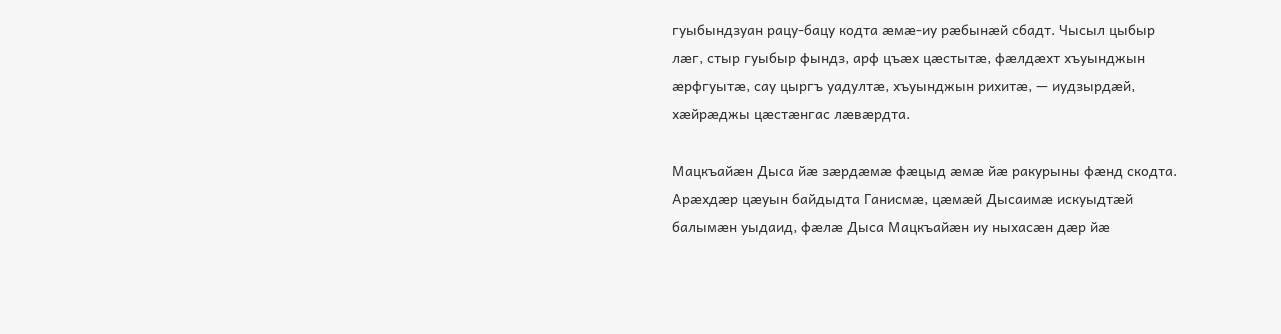гуыбындзуан рацу-бацу кодта æмæ-иу рæбынæй сбадт. Чысыл цыбыр лæг, стыр гуыбыр фындз, арф цъæх цæстытæ, фæлдæхт хъуынджын æрфгуытæ, сау цыргъ уадултæ, хъуынджын рихитæ, — иудзырдæй, хæйрæджы цæстæнгас лæвæрдта.

Мацкъайæн Дыса йæ зæрдæмæ фæцыд æмæ йæ ракурыны фæнд скодта. Арæхдæр цæуын байдыдта Ганисмæ, цæмæй Дысаимæ искуыдтæй балымæн уыдаид, фæлæ Дыса Мацкъайæн иу ныхасæн дæр йæ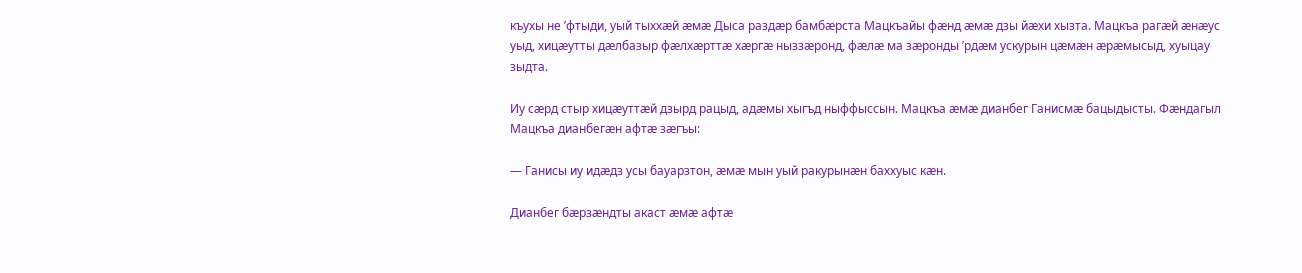къухы не ’фтыди, уый тыххæй æмæ Дыса раздæр бамбæрста Мацкъайы фæнд æмæ дзы йæхи хызта. Мацкъа рагæй æнæус уыд, хицæутты дæлбазыр фæлхæрттæ хæргæ ныззæронд, фæлæ ма зæронды ’рдæм ускурын цæмæн æрæмысыд, хуыцау зыдта.

Иу сæрд стыр хицæуттæй дзырд рацыд, адæмы хыгъд ныффыссын. Мацкъа æмæ дианбег Ганисмæ бацыдысты. Фæндагыл Мацкъа дианбегæн афтæ зæгъы:

— Ганисы иу идæдз усы бауарзтон, æмæ мын уый ракурынæн баххуыс кæн.

Дианбег бæрзæндты акаст æмæ афтæ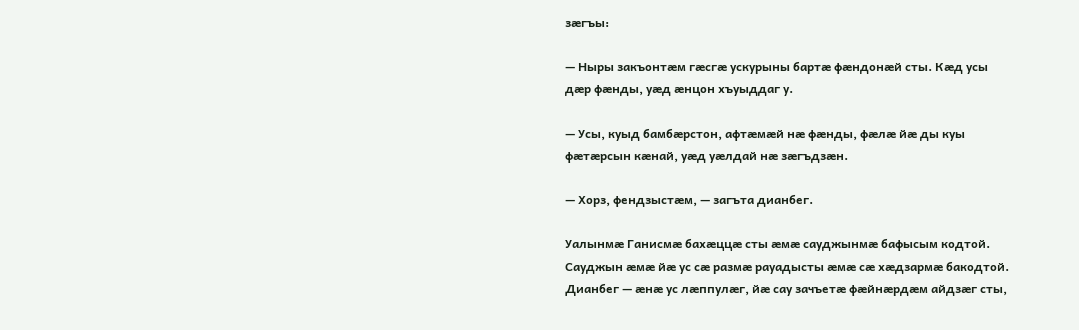зæгъы:

— Ныры закъонтæм гæсгæ ускурыны бартæ фæндонæй сты. Кæд усы дæр фæнды, уæд æнцон хъуыддаг у.

— Усы, куыд бамбæрстон, афтæмæй нæ фæнды, фæлæ йæ ды куы фæтæрсын кæнай, уæд уæлдай нæ зæгъдзæн.

— Хорз, фендзыстæм, — загъта дианбег.

Уалынмæ Ганисмæ бахæццæ сты æмæ сауджынмæ бафысым кодтой. Сауджын æмæ йæ ус сæ размæ рауадысты æмæ сæ хæдзармæ бакодтой. Дианбег — æнæ ус лæппулæг, йæ сау зачъетæ фæйнæрдæм айдзæг сты,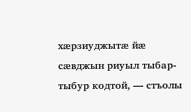хæрзиуджытæ йæ сæвджын риуыл тыбар-тыбур кодтой, — стъолы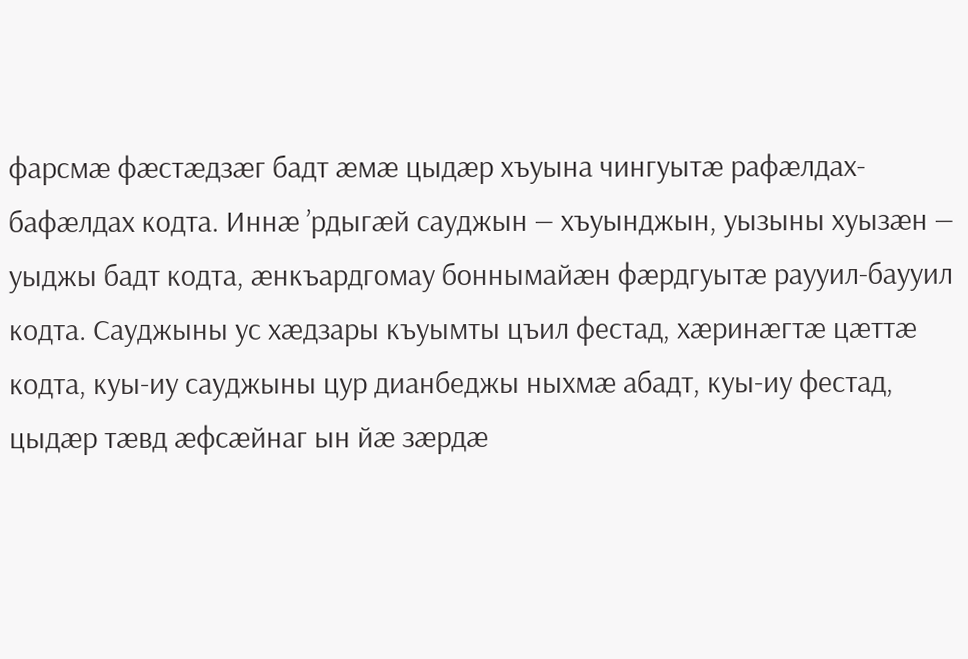фарсмæ фæстæдзæг бадт æмæ цыдæр хъуына чингуытæ рафæлдах-бафæлдах кодта. Иннæ ’рдыгæй сауджын — хъуынджын, уызыны хуызæн — уыджы бадт кодта, æнкъардгомау боннымайæн фæрдгуытæ раууил-баууил кодта. Сауджыны ус хæдзары къуымты цъил фестад, хæринæгтæ цæттæ кодта, куы-иу сауджыны цур дианбеджы ныхмæ абадт, куы-иу фестад, цыдæр тæвд æфсæйнаг ын йæ зæрдæ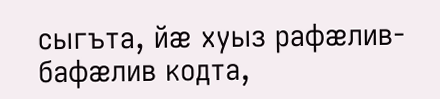сыгъта, йæ хуыз рафæлив-бафæлив кодта,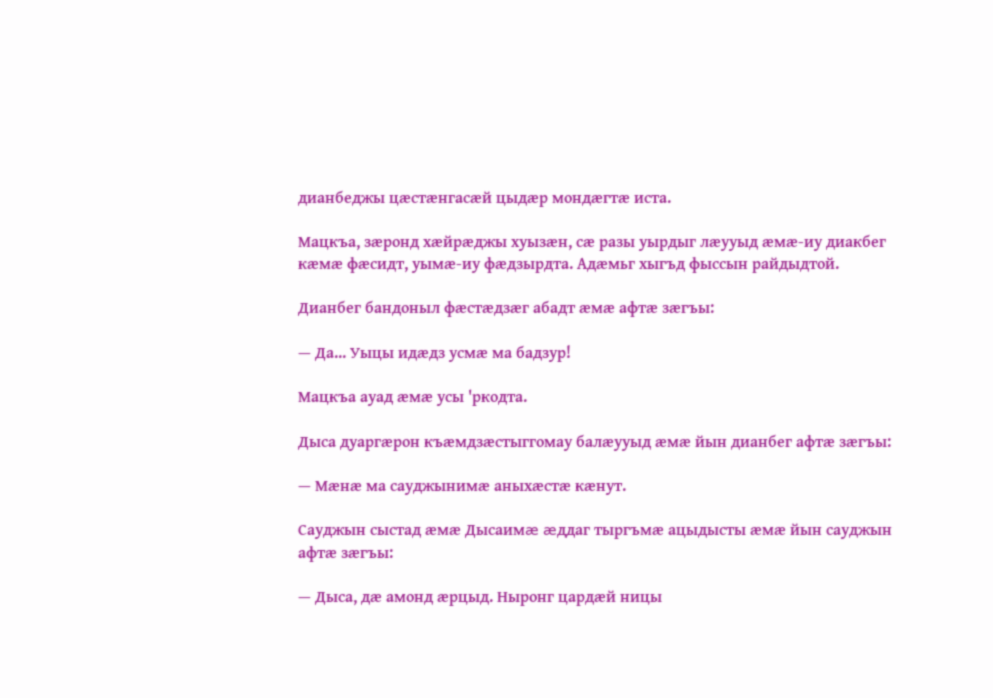дианбеджы цæстæнгасæй цыдæр мондæгтæ иста.

Мацкъа, зæронд хæйрæджы хуызæн, сæ разы уырдыг лæууыд æмæ-иу диакбег кæмæ фæсидт, уымæ-иу фæдзырдта. Адæмьг хыгъд фыссын райдыдтой.

Дианбег бандоныл фæстæдзæг абадт æмæ афтæ зæгъы:

— Да... Уыцы идæдз усмæ ма бадзур!

Мацкъа ауад æмæ усы 'ркодта.

Дыса дуаргæрон къæмдзæстыггомау балæууыд æмæ йын дианбег афтæ зæгъы:

— Мæнæ ма сауджынимæ аныхæстæ кæнут.

Сауджын сыстад æмæ Дысаимæ æддаг тыргъмæ ацыдысты æмæ йын сауджын афтæ зæгъы:

— Дыса, дæ амонд æрцыд. Ныронг цардæй ницы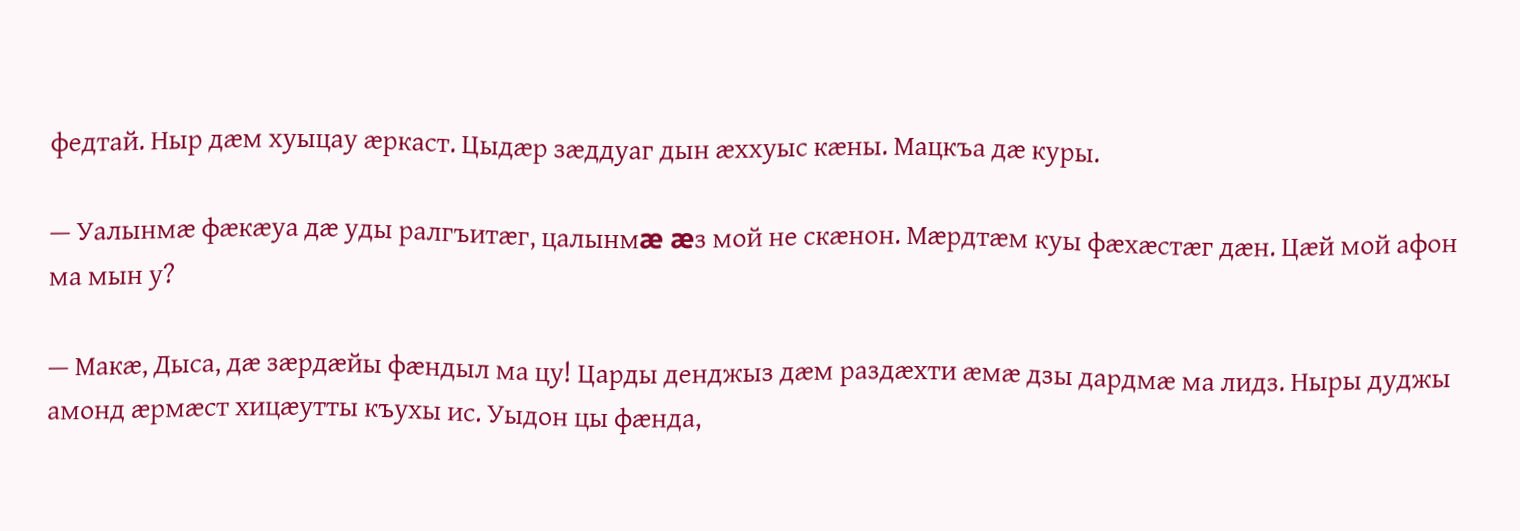федтай. Ныр дæм хуыцау æркаст. Цыдæр зæддуаг дын æххуыс кæны. Мацкъа дæ куры.

— Уалынмæ фæкæуа дæ уды ралгъитæг, цалынмæ æз мой не скæнон. Мæрдтæм куы фæхæстæг дæн. Цæй мой афон ма мын у?

— Макæ, Дыса, дæ зæрдæйы фæндыл ма цу! Царды денджыз дæм раздæхти æмæ дзы дардмæ ма лидз. Ныры дуджы амонд æрмæст хицæутты къухы ис. Уыдон цы фæнда,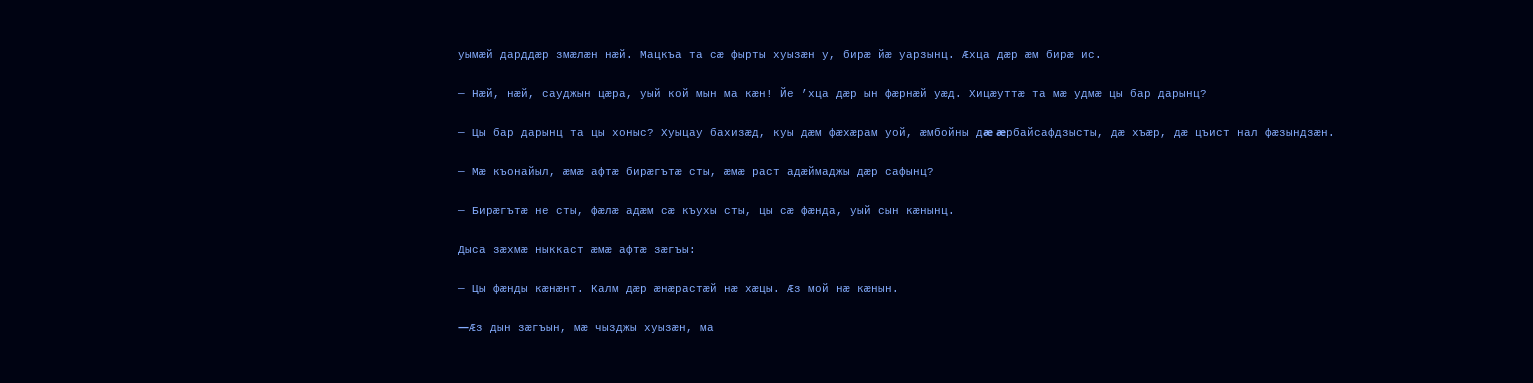уымæй дарддæр змæлæн нæй. Мацкъа та сæ фырты хуызæн у, бирæ йæ уарзынц. Æхца дæр æм бирæ ис.

— Нæй, нæй, сауджын цæра, уый кой мын ма кæн! Йе ’хца дæр ын фæрнæй уæд. Хицæуттæ та мæ удмæ цы бар дарынц?

— Цы бар дарынц та цы хоныс? Хуыцау бахизæд, куы дæм фæхæрам уой, æмбойны дæ æрбайсафдзысты, дæ хъæр, дæ цъист нал фæзындзæн.

— Мæ къонайыл, æмæ афтæ бирæгътæ сты, æмæ раст адæймаджы дæр сафынц?

— Бирæгътæ не сты, фæлæ адæм сæ къухы сты, цы сæ фæнда, уый сын кæнынц.

Дыса зæхмæ ныккаст æмæ афтæ зæгъы:

— Цы фæнды кæнæнт. Калм дæр æнæрастæй нæ хæцы. Æз мой нæ кæнын.

—Æз дын зæгъын, мæ чызджы хуызæн, ма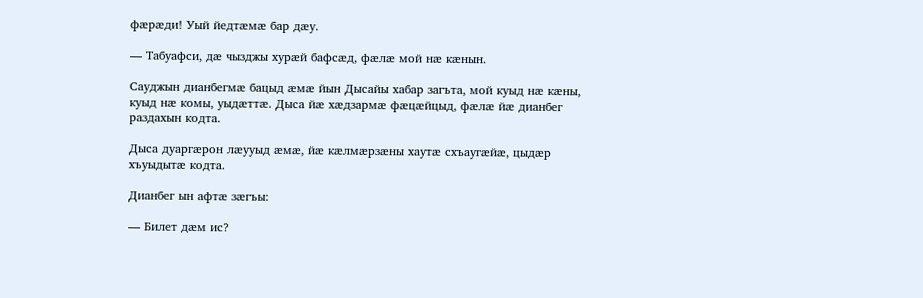фæрæди! Уый йедтæмæ бар дæу.

— Табуафси, дæ чызджы хурæй бафсæд, фæлæ мой нæ кæнын.

Сауджын дианбегмæ бацыд æмæ йын Дысайы хабар загъта, мой куыд нæ кæны, куыд нæ комы, уыдæттæ. Дыса йæ хæдзармæ фæцæйцыд, фæлæ йæ дианбег раздахын кодта.

Дыса дуаргæрон лæууыд æмæ, йæ кæлмæрзæны хаутæ схъаугæйæ, цыдæр хъуыдытæ кодта.

Дианбег ын афтæ зæгъы:

— Билет дæм ис?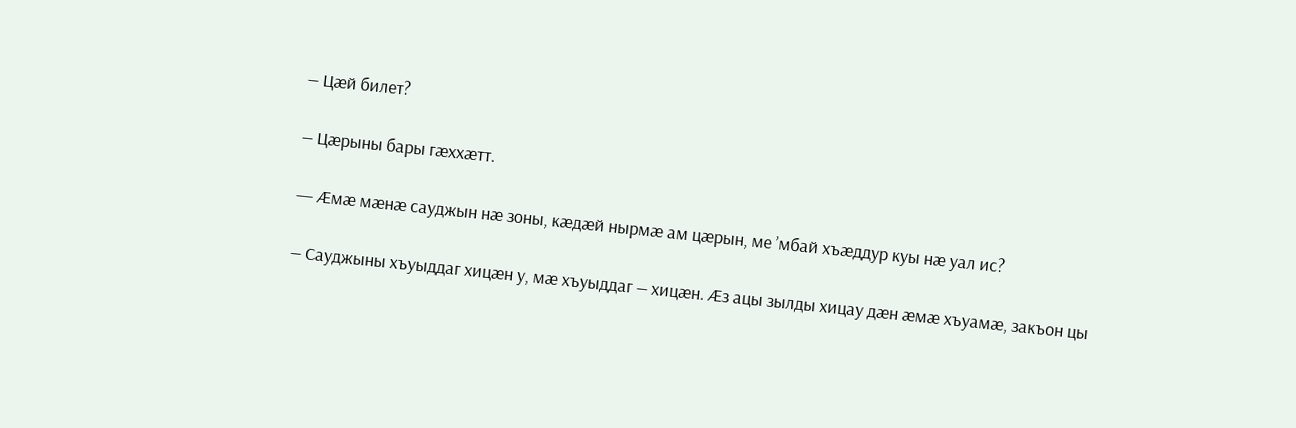— Цæй билет?

— Цæрыны бары гæххæтт.

— Æмæ мæнæ сауджын нæ зоны, кæдæй нырмæ ам цæрын, ме ’мбай хъæддур куы нæ уал ис?

— Сауджыны хъуыддаг хицæн у, мæ хъуыддаг — хицæн. Æз ацы зылды хицау дæн æмæ хъуамæ, закъон цы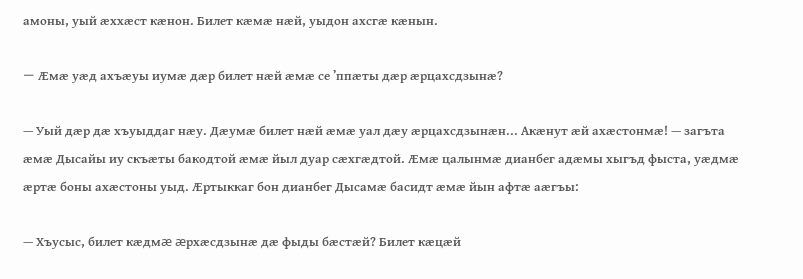амоны, уый æххæст кæнон. Билет кæмæ нæй, уыдон ахсгæ кæнын.

— Æмæ уæд ахъæуы иумæ дæр билет нæй æмæ се ’ппæты дæр æрцахсдзынæ?

— Уый дæр дæ хъуыддаг нæу. Дæумæ билет нæй æмæ уал дæу æрцахсдзынæн... Акæнут æй ахæстонмæ! — загъта æмæ Дысайы иу скъæты бакодтой æмæ йыл дуар сæхгæдтой. Æмæ цалынмæ дианбег адæмы хыгъд фыста, уæдмæ æртæ боны ахæстоны уыд. Æртыккаг бон дианбег Дысамæ басидт æмæ йын афтæ аæгъы:

— Хъусыс, билет кæдмæ æрхæсдзынæ дæ фыды бæстæй? Билет кæцæй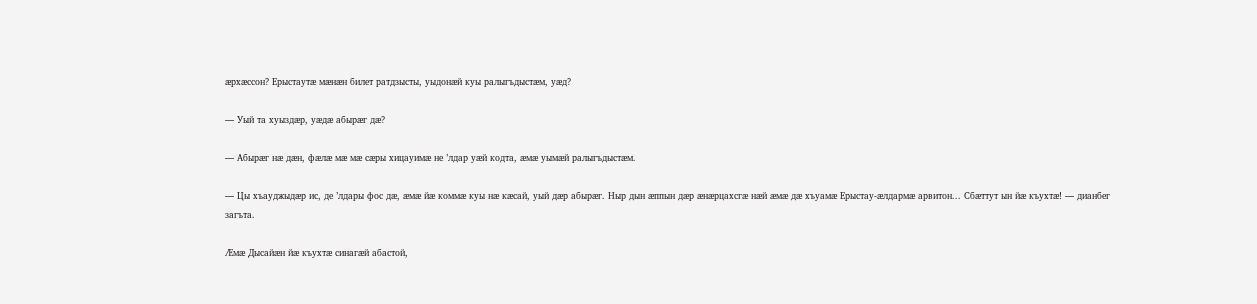æрхæссон? Ерыстаутæ мæнæн билет ратдзысты, уыдонæй куы ралыгъдыстæм, уæд?

— Уый та хуыздæр, уæдæ абырæг дæ?

— Абырæг нæ дæн, фæлæ мæ мæ сæры хицауимæ не ’лдар уæй кодта, æмæ уымæй ралыгъдыстæм.

— Цы хъауджыдæр ис, де ’лдары фос дæ, æмæ йæ коммæ куы нæ кæсай, уый дæр абырæг. Ныр дын æппын дæр æнæрцахсгæ нæй æмæ дæ хъуамæ Ерыстау-æлдармæ арвитон... Сбæттут ын йæ къухтæ! — дианбег загъта.

Æмæ Дысайæн йæ къухтæ синагæй абастой,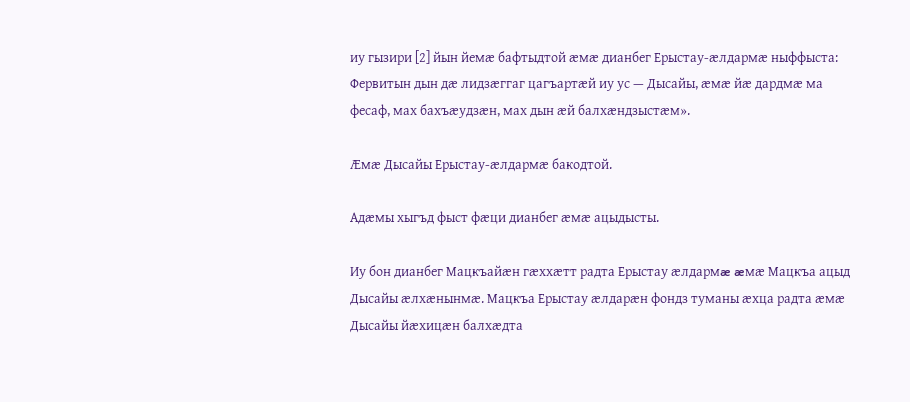иу гызири [2] йын йемæ бафтыдтой æмæ дианбег Ерыстау-æлдармæ ныффыста: Фервитын дын дæ лидзæггаг цагъартæй иу ус — Дысайы, æмæ йæ дардмæ ма фесаф, мах бахъæудзæн, мах дын æй балхæндзыстæм».

Æмæ Дысайы Ерыстау-æлдармæ бакодтой.

Адæмы хыгъд фыст фæци дианбег æмæ ацыдысты.

Иу бон дианбег Мацкъайæн гæххæтт радта Ерыстау æлдармæ æмæ Мацкъа ацыд Дысайы æлхæнынмæ. Мацкъа Ерыстау æлдарæн фондз туманы æхца радта æмæ Дысайы йæхицæн балхæдта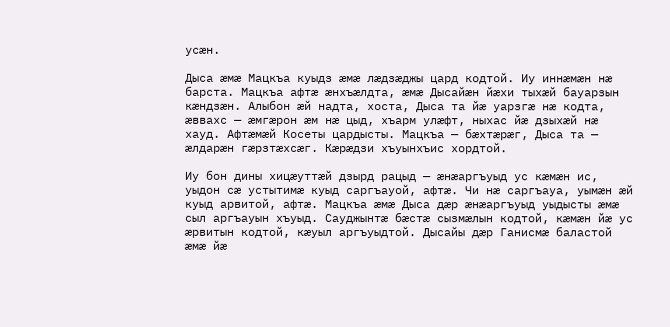усæн.

Дыса æмæ Мацкъа куыдз æмæ лæдзæджы цард кодтой. Иу иннæмæн нæ барста. Мацкъа афтæ æнхъæлдта, æмæ Дысайæн йæхи тыхæй бауарзын кæндзæн. Алыбон æй надта, хоста, Дыса та йæ уарзгæ нæ кодта, æввахс — æмгæрон æм нæ цыд, хъарм улæфт, ныхас йæ дзыхæй нæ хауд. Афтæмæй Косеты цардысты. Мацкъа — бæхтæрæг, Дыса та — æлдарæн гæрзтæхсæг. Кæрæдзи хъуынхъис хордтой.

Иу бон дины хицæуттæй дзырд рацыд — æнæаргъуыд ус кæмæн ис, уыдон сæ устытимæ куыд саргъауой, афтæ. Чи нæ саргъауа, уымæн æй куыд арвитой, афтæ. Мацкъа æмæ Дыса дæр æнæаргъуыд уыдысты æмæ сыл аргъауын хъуыд. Сауджынтæ бæстæ сызмæлын кодтой, кæмæн йæ ус æрвитын кодтой, кæуыл аргъуыдтой. Дысайы дæр Ганисмæ баластой æмæ йæ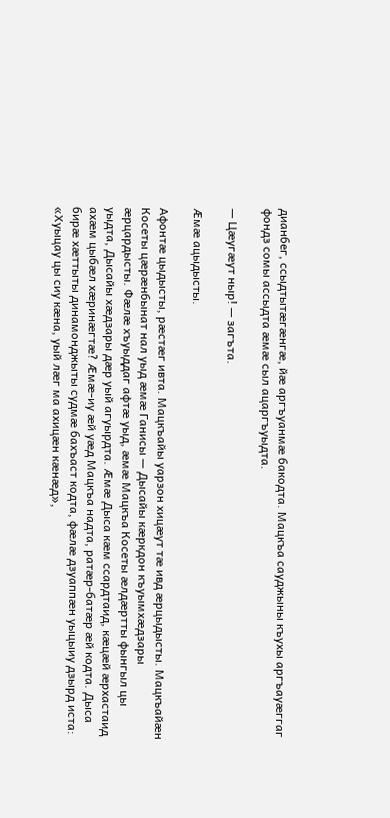дианбег, ссыдтытæгæнгæ, йæ аргъуанмæ бакодта. Мацкъа сауджыны къухы аргъауæггаг фондз сомы ассыдта æмæ сыл ацаргъуыдта.

— Цæугæут ныр! — загъта.

Æмæ ацыдысты.

Афонтæ цыдысты, рæстæг ивта. Мацкъайы уарзон хицæут тæ ивд æрцыдысты. Мацкъайæн Косеты цæрæнбынат нал уыд æмæ Ганисы — Дысайы кæркдон къуымхæдзары æрцардысты. Фæлæ хъуыддаг афтæ уыд, æмæ Мацкъа Косеты æлдæртты фынгыл цы уыдта, Дысайы хæдзары дæр уый агуырдта. Æмæ Дыса кæм ссардтаид, кæцæй æрхастаид ахæм цыбæл хæринæгтæ? Æмæ-иу æй уæд Мацкъа надта, ратæр-батæр æй кодта. Дыса бирæ хæттыты динамонджыты судмæ бахъаст кодта, фæлæ дзуаппæн уыцыиу дзырд иста: «Хуыцау цы сиу кæна, уый лæг ма ахицæн кæнæд»,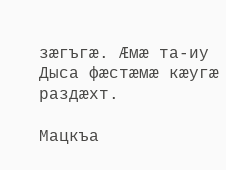зæгъгæ. Æмæ та-иу Дыса фæстæмæ кæугæ раздæхт.

Мацкъа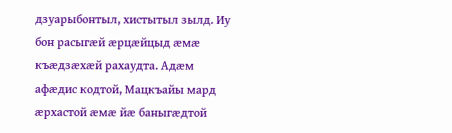дзуарыбонтыл, хистытыл зылд. Иу бон расыгæй æрцæйцыд æмæ къæдзæхæй рахаудта. Адæм афæдис кодтой, Мацкъайы мард æрхастой æмæ йæ баныгæдтой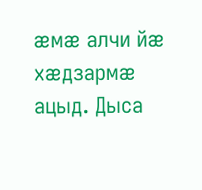æмæ алчи йæ хæдзармæ ацыд. Дыса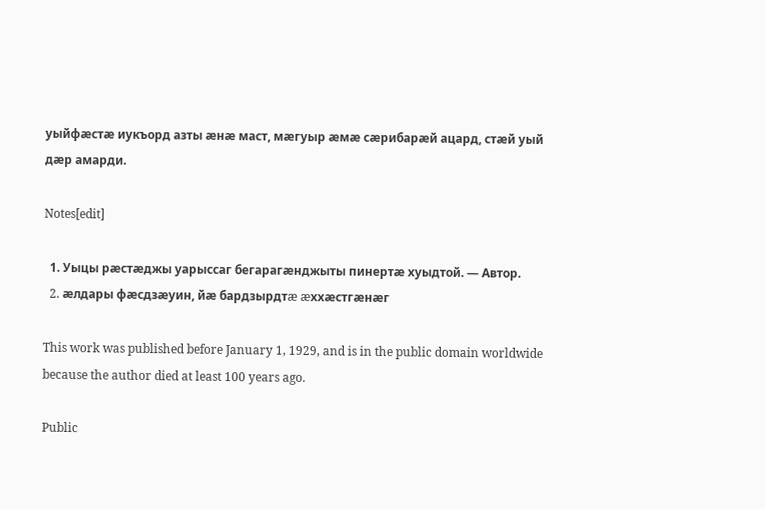уыйфæстæ иукъорд азты æнæ маст, мæгуыр æмæ сæрибарæй ацард, стæй уый дæр амарди.

Notes[edit]

  1. Уыцы рæстæджы уарыссаг бегарагæнджыты пинертæ хуыдтой. — Aвтор.
  2. æлдары фæсдзæуин, йæ бардзырдтæ æххæстгæнæг

This work was published before January 1, 1929, and is in the public domain worldwide because the author died at least 100 years ago.

Public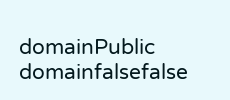domainPublic domainfalsefalse